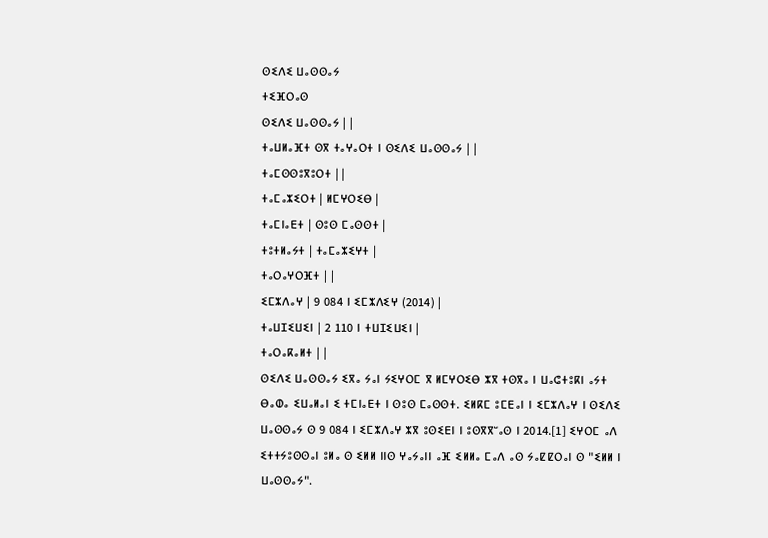ⵙⵉⴷⵉ ⵡⴰⵙⵙⴰⵢ
ⵜⵉⴼⵔⴰⵙ
ⵙⵉⴷⵉ ⵡⴰⵙⵙⴰⵢ | |
ⵜⴰⵡⵍⴰⴼⵜ ⵙⴳ ⵜⴰⵖⴰⵔⵜ ⵏ ⵙⵉⴷⵉ ⵡⴰⵙⵙⴰⵢ | |
ⵜⴰⵎⵙⵙⵓⴳⵓⵔⵜ | |
ⵜⴰⵎⴰⵣⵉⵔⵜ | ⵍⵎⵖⵔⵉⴱ |
ⵜⴰⵎⵏⴰⴹⵜ | ⵙⵓⵙ ⵎⴰⵙⵙⵜ |
ⵜⵓⵜⵍⴰⵢⵜ | ⵜⴰⵎⴰⵣⵉⵖⵜ |
ⵜⴰⵔⴰⵖⵔⴼⵜ | |
ⵉⵎⵣⴷⴰⵖ | 9 084 ⵏ ⵉⵎⵣⴷⵉⵖ (2014) |
ⵜⴰⵡⵊⵉⵡⵉⵏ | 2 110 ⵏ ⵜⵡⵊⵉⵡⵉⵏ |
ⵜⴰⵔⴰⴽⴰⵍⵜ | |
ⵙⵉⴷⵉ ⵡⴰⵙⵙⴰⵢ ⵉⴳⴰ ⵢⴰⵏ ⵢⵉⵖⵔⵎ ⴳ ⵍⵎⵖⵔⵉⴱ ⵣⴳ ⵜⵙⴳⴰ ⵏ ⵡⴰⵛⵜⵓⴽⵏ ⴰⵢⵜ ⴱⴰⵀⴰ ⵉⵡⴰⵍⴰⵏ ⵉ ⵜⵎⵏⴰⴹⵜ ⵏ ⵙⵓⵙ ⵎⴰⵙⵙⵜ. ⵉⵍⴽⵎ ⵓⵎⴹⴰⵏ ⵏ ⵉⵎⵣⴷⴰⵖ ⵏ ⵙⵉⴷⵉ ⵡⴰⵙⵙⴰⵢ ⵙ 9 084 ⵏ ⵉⵎⵣⴷⴰⵖ ⵣⴳ ⵓⵙⵉⴹⵏ ⵏ ⵓⵙⴳⴳⵯⴰⵙ ⵏ 2014.[1] ⵉⵖⵔⵎ ⴰⴷ ⵉⵜⵜⵢⵓⵙⵙⴰⵏ ⵓⵍⴰ ⵙ ⵉⵍⵍ ⵏⵏⵙ ⵖⴰⵢⴰⵏⵏ ⴰⴼ ⵉⵍⵍⴰ ⵎⴰⴷ ⴰⵙ ⵢⴰⵇⵇⵔⴰⵏ ⵙ "ⵉⵍⵍ ⵏ ⵡⴰⵙⵙⴰⵢ".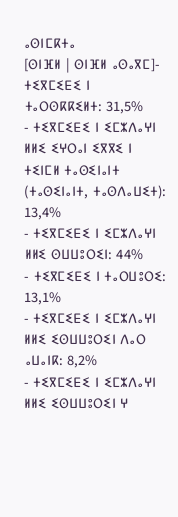ⴰⵙⵏⵎⴽⵜⴰ
[ⵙⵏⴼⵍ | ⵙⵏⴼⵍ ⴰⵙⴰⴳⵎ]- ⵜⵉⴳⵎⵉⴹⵉ ⵏ ⵜⴰⵔⵙⴽⴽⵉⵍⵜ: 31,5%
- ⵜⵉⴳⵎⵉⴹⵉ ⵏ ⵉⵎⵣⴷⴰⵖⵏ ⵍⵍⵉ ⵉⵖⵔⴰⵏ ⵉⴳⴳⵉ ⵏ ⵜⵉⵏⵎⵍ ⵜⴰⵙⵉⵏⴰⵏⵜ (ⵜⴰⵙⵉⵏⴰⵏⵜ, ⵜⴰⵙⴷⴰⵡⵉⵜ): 13,4%
- ⵜⵉⴳⵎⵉⴹⵉ ⵏ ⵉⵎⵣⴷⴰⵖⵏ ⵍⵍⵉ ⵙⵡⵡⵓⵔⵉⵏ: 44%
- ⵜⵉⴳⵎⵉⴹⵉ ⵏ ⵜⴰⵔⵡⵓⵔⵉ: 13,1%
- ⵜⵉⴳⵎⵉⴹⵉ ⵏ ⵉⵎⵣⴷⴰⵖⵏ ⵍⵍⵉ ⵉⵙⵡⵡⵓⵔⵉⵏ ⴷⴰⵔ ⴰⵡⴰⵏⴽ: 8,2%
- ⵜⵉⴳⵎⵉⴹⵉ ⵏ ⵉⵎⵣⴷⴰⵖⵏ ⵍⵍⵉ ⵉⵙⵡⵡⵓⵔⵉⵏ ⵖ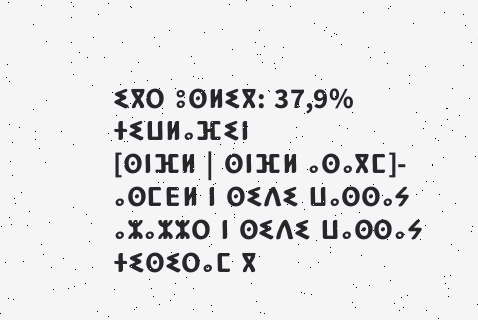ⵉⴳⵔ ⵓⵙⵍⵉⴳ: 37,9%
ⵜⵉⵡⵍⴰⴼⵉⵏ
[ⵙⵏⴼⵍ | ⵙⵏⴼⵍ ⴰⵙⴰⴳⵎ]-
ⴰⵙⵎⴹⵍ ⵏ ⵙⵉⴷⵉ ⵡⴰⵙⵙⴰⵢ
ⴰⵣⴰⵣⵣⵔ ⵏ ⵙⵉⴷⵉ ⵡⴰⵙⵙⴰⵢ
ⵜⵉⵙⵉⵔⴰⵎ ⴳ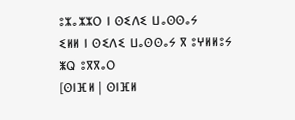ⵓⵣⴰⵣⵣⵔ ⵏ ⵙⵉⴷⵉ ⵡⴰⵙⵙⴰⵢ
ⵉⵍⵍ ⵏ ⵙⵉⴷⵉ ⵡⴰⵙⵙⴰⵢ ⴳ ⵓⵖⵍⵍⵓⵢ
ⵥⵕ ⵓⴳⴳⴰⵔ
[ⵙⵏⴼⵍ | ⵙⵏⴼⵍ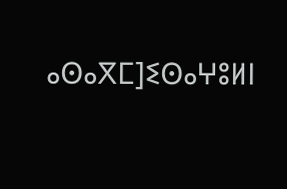ⴰⵙⴰⴳⵎ]ⵉⵙⴰⵖⵓⵍⵏ